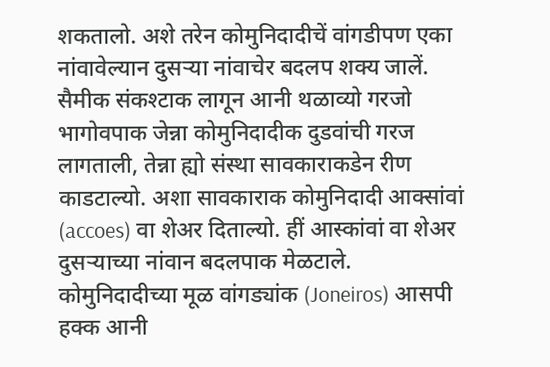शकतालो. अशे तरेन कोमुनिदादीचें वांगडीपण एका नांवावेल्यान दुसऱ्या नांवाचेर बदलप शक्य जालें.
सैमीक संकश्टाक लागून आनी थळाव्यो गरजो भागोवपाक जेन्ना कोमुनिदादीक दुडवांची गरज लागताली, तेन्ना ह्यो संस्था सावकाराकडेन रीण काडटाल्यो. अशा सावकाराक कोमुनिदादी आक्सांवां (accoes) वा शेअर दिताल्यो. हीं आस्कांवां वा शेअर दुसऱ्याच्या नांवान बदलपाक मेळटाले. कोमुनिदादीच्या मूळ वांगड्यांक (Joneiros) आसपी हक्क आनी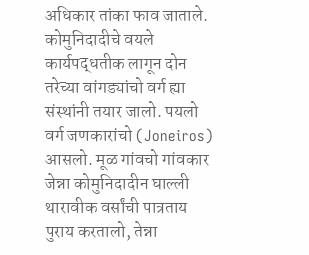अधिकार तांका फाव जाताले. कोमुनिदादीचे वयले कार्यपद्धतीक लागून दोन तरेच्या वांगड्यांचो वर्ग ह्या संस्थांनी तयार जालो. पयलो वर्ग जणकारांचो (Joneiros) आसलो. मूळ गांवचो गांवकार जेन्ना कोमुनिदादीन घाल्ली थारावीक वर्सांची पात्रताय पुराय करतालो, तेन्ना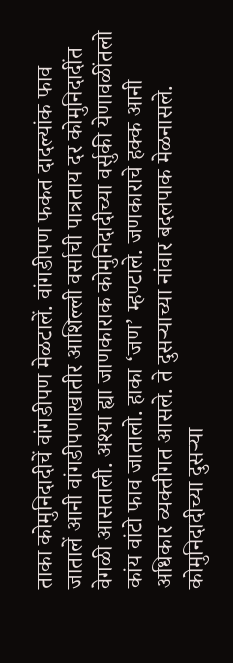ताका कोमुनिदादीचें वांगडीपण मेळटालें. वांगडीपण फकत दादल्यांक फाव जातालें आनी वांगडीपणाखातीर आशिल्ली वर्साची पात्रताय दर कोमुनिदादींत वेगळी आसताली. अश्या ह्या जाणकाराक कोमुनिदादीच्या वर्सुकी येणावळींतलो कांय वांटो फाव जातालो. हाका ‘जण’ म्हण्टाले. जणकाराचे हक्क आनी अधिकार व्यक्तीगत आसले. ते दुसऱ्याच्या नांवार बदलपाक मेळनासले. कोमुनिदादीच्या दुसऱ्या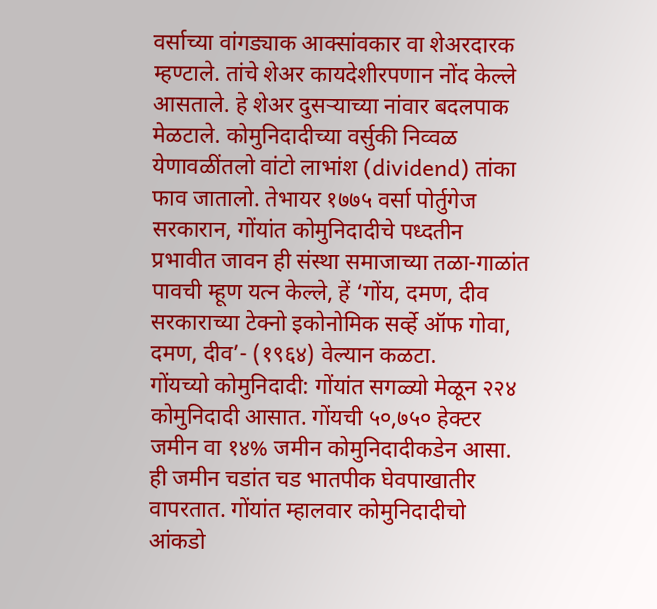वर्साच्या वांगड्याक आक्सांवकार वा शेअरदारक म्हण्टाले. तांचे शेअर कायदेशीरपणान नोंद केल्ले आसताले. हे शेअर दुसऱ्याच्या नांवार बदलपाक मेळटाले. कोमुनिदादीच्या वर्सुकी निव्वळ येणावळींतलो वांटो लाभांश (dividend) तांका फाव जातालो. तेभायर १७७५ वर्सा पोर्तुगेज सरकारान, गोंयांत कोमुनिदादीचे पध्दतीन प्रभावीत जावन ही संस्था समाजाच्या तळा-गाळांत पावची म्हूण यत्न केल्ले, हें ‘गोंय, दमण, दीव सरकाराच्या टेक्नो इकोनोमिक सर्व्हे ऑफ गोवा, दमण, दीव’- (१९६४) वेल्यान कळटा.
गोंयच्यो कोमुनिदादी: गोंयांत सगळ्यो मेळून २२४ कोमुनिदादी आसात. गोंयची ५०,७५० हेक्टर जमीन वा १४% जमीन कोमुनिदादीकडेन आसा. ही जमीन चडांत चड भातपीक घेवपाखातीर वापरतात. गोंयांत म्हालवार कोमुनिदादीचो आंकडो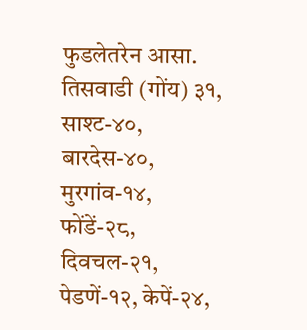फुडलेतरेन आसा. तिसवाडी (गोंय) ३१, साश्ट-४०, बारदेस-४०, मुरगांव-१४, फोंडें-२८, दिवचल-२१, पेडणें-१२, केपें-२४,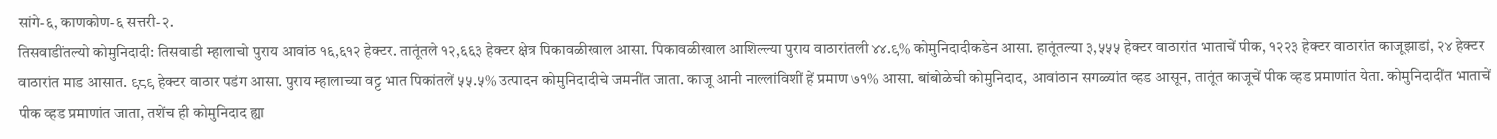सांगे-६, काणकोण-६ सत्तरी-२.
तिसवाडींतल्यो कोमुनिदादी: तिसवाडी म्हालाचो पुराय आवांठ १६,६१२ हेक्टर. तातूंतले १२,६६३ हेक्टर क्षेत्र पिकावळीखाल आसा. पिकावळीखाल आशिल्ल्या पुराय वाठारांतली ४४.९% कोमुनिदादीकडेन आसा. हातूंतल्या ३,५५५ हेक्टर वाठारांत भाताचें पीक, १२२३ हेक्टर वाठारांत काजूझाडां, २४ हेक्टर वाठारांत माड आसात. ९८९ हेक्टर वाठार पडंग आसा. पुराय म्हालाच्या वट्ट भात पिकांतलें ५५.५% उत्पादन कोमुनिदादीचे जमनींत जाता. काजू आनी नाल्लांविशीं हें प्रमाण ७१% आसा. बांबोळेची कोमुनिदाद, आवांठान सगळ्यांत व्हड आसून, तातूंत काजूचें पीक व्हड प्रमाणांत येता. कोमुनिदादींत भाताचें पीक व्हड प्रमाणांत जाता, तशेंच ही कोमुनिदाद ह्या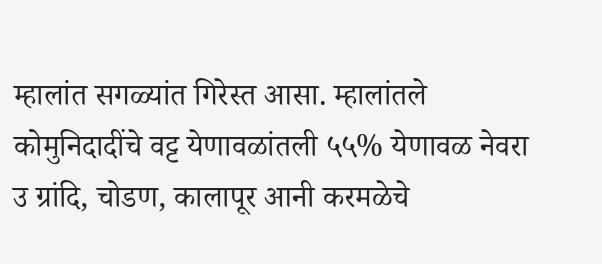म्हालांत सगळ्यांत गिरेस्त आसा. म्हालांतले कोमुनिदादींचे वट्ट येणावळांतली ५५% येणावळ नेवरा उ ग्रांदि, चोडण, कालापूर आनी करमळेचे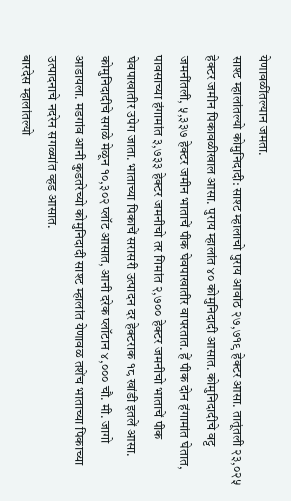येणावळींतल्यान जमता.
साश्ट म्हालांतल्यो कोमुनिदादी: साश्ट म्हालाचो पुराय आवांठ २७,७१९ हेक्टर आसा. तातूंतली २३,०२५ हेक्टर जमीन पिकावळीखाल आसा. पुराय म्हालांत ४० कोमुनिदादी आसात. कोमुनिदादीचे वट्ट जमनींतली, ५,३३७ हेक्टर जमीन भाताचें पीक घेवपाखातीर वापरतात. हें पीक दोन हंगामांत घेतात, पावसाच्या हंगामांत ३,७३३ हेक्टर जमनीचो तर गिमांत २,७०० हेक्टर जमनीचो भाताचें पीक घेवपाखातीर उपेग जाता. भाताच्या पिकाचें सरासरी उत्पादन दर हेक्टराक १८ खांडी इतलें आसा. कोमुनिदादीचे सगळे मेळून १०,३०२ प्लॉट आसात, आनी दरेक प्लॉटान ४,००० चौ. मी. जागो आडायला. मडगांव आनी कुडतरेच्यो कोमुनिदादी साश्ट म्हालांत येणावळ तशेंच भाताच्या पिकाच्या उत्पादनाचे नदरेन सगळ्यांत व्हड आसात.
बारदेस म्हालांतल्यो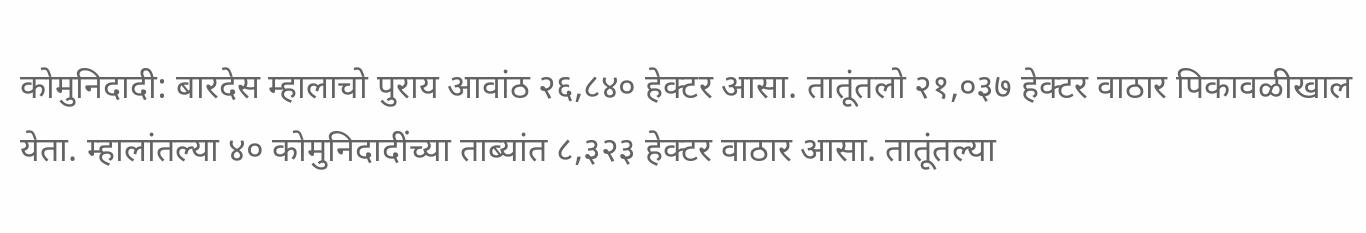कोमुनिदादी: बारदेस म्हालाचो पुराय आवांठ २६,८४० हेक्टर आसा. तातूंतलो २१,०३७ हेक्टर वाठार पिकावळीखाल येता. म्हालांतल्या ४० कोमुनिदादींच्या ताब्यांत ८,३२३ हेक्टर वाठार आसा. तातूंतल्या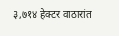३,७१४ हेक्टर वाठारांत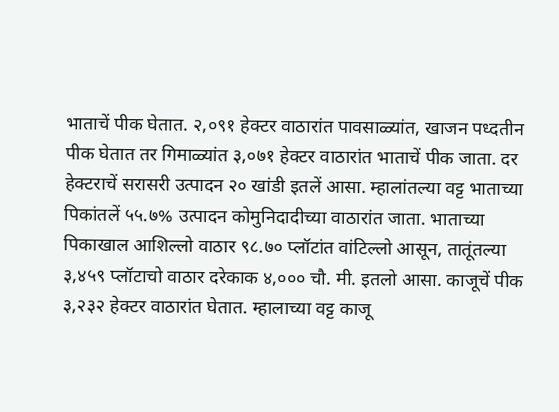भाताचें पीक घेतात. २,०९१ हेक्टर वाठारांत पावसाळ्यांत, खाजन पध्दतीन पीक घेतात तर गिमाळ्यांत ३,०७१ हेक्टर वाठारांत भाताचें पीक जाता. दर हेक्टराचें सरासरी उत्पादन २० खांडी इतलें आसा. म्हालांतल्या वट्ट भाताच्या पिकांतलें ५५.७% उत्पादन कोमुनिदादीच्या वाठारांत जाता. भाताच्या पिकाखाल आशिल्लो वाठार ९८.७० प्लॉटांत वांटिल्लो आसून, तातूंतल्या ३,४५९ प्लॉटाचो वाठार दरेकाक ४,००० चौ. मी. इतलो आसा. काजूचें पीक ३,२३२ हेक्टर वाठारांत घेतात. म्हालाच्या वट्ट काजू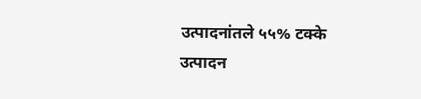उत्पादनांतले ५५% टक्के उत्पादन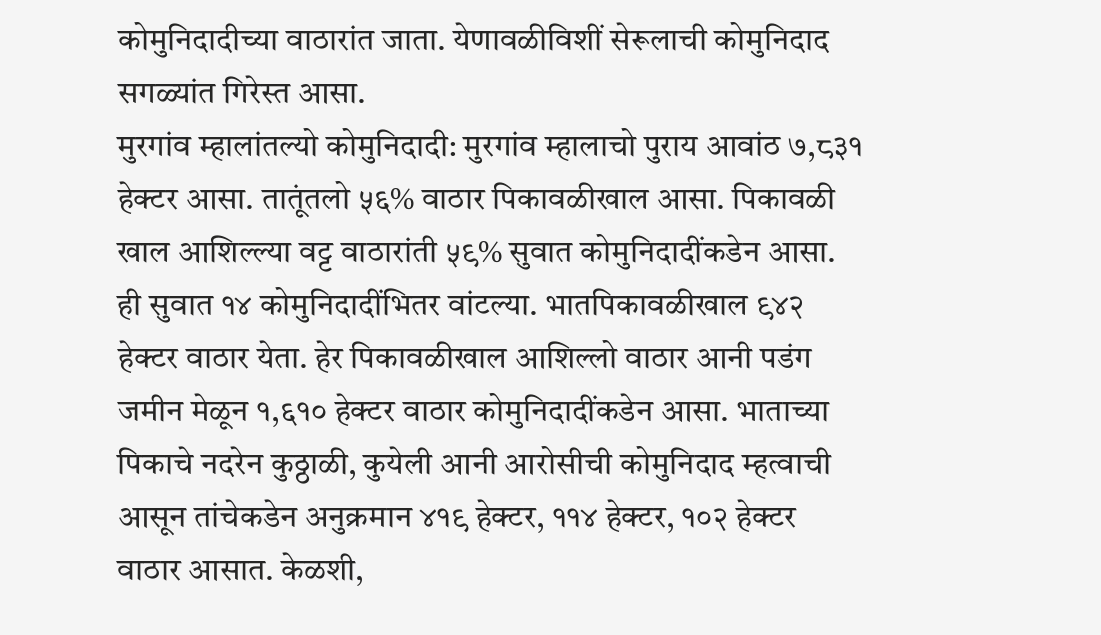कोमुनिदादीच्या वाठारांत जाता. येणावळीविशीं सेरूलाची कोमुनिदाद सगळ्यांत गिरेस्त आसा.
मुरगांव म्हालांतल्यो कोमुनिदादी: मुरगांव म्हालाचो पुराय आवांठ ७,८३१ हेक्टर आसा. तातूंतलो ५६% वाठार पिकावळीखाल आसा. पिकावळी खाल आशिल्ल्या वट्ट वाठारांती ५९% सुवात कोमुनिदादींकडेन आसा. ही सुवात १४ कोमुनिदादींभितर वांटल्या. भातपिकावळीखाल ९४२ हेक्टर वाठार येता. हेर पिकावळीखाल आशिल्लो वाठार आनी पडंग जमीन मेळून १,६१० हेक्टर वाठार कोमुनिदादींकडेन आसा. भाताच्या पिकाचे नदरेन कुठ्ठाळी, कुयेली आनी आरोसीची कोमुनिदाद म्हत्वाची आसून तांचेकडेन अनुक्रमान ४१९ हेक्टर, ११४ हेक्टर, १०२ हेक्टर वाठार आसात. केळशी,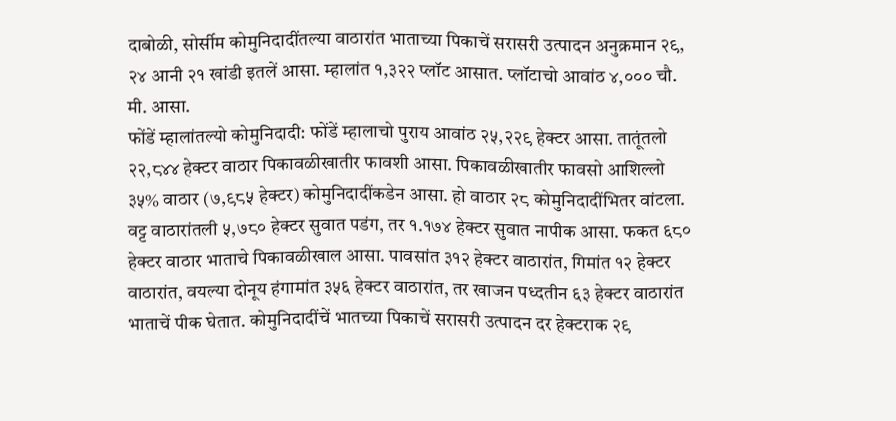दाबोळी, सोर्सीम कोमुनिदादींतल्या वाठारांत भाताच्या पिकाचें सरासरी उत्पादन अनुक्रमान २९, २४ आनी २१ खांडी इतलें आसा. म्हालांत १,३२२ प्लॉट आसात. प्लॉटाचो आवांठ ४,००० चौ. मी. आसा.
फोंडें म्हालांतल्यो कोमुनिदादी: फोंडें म्हालाचो पुराय आवांठ २५,२२९ हेक्टर आसा. तातूंतलो २२,८४४ हेक्टर वाठार पिकावळीखातीर फावशी आसा. पिकावळीखातीर फावसो आशिल्लो ३५% वाठार (७,९८५ हेक्टर) कोमुनिदादींकडेन आसा. हो वाठार २८ कोमुनिदादींभितर वांटला. वट्ट वाठारांतली ५,७८० हेक्टर सुवात पडंग, तर १.१७४ हेक्टर सुवात नापीक आसा. फकत ६८० हेक्टर वाठार भाताचे पिकावळीखाल आसा. पावसांत ३१२ हेक्टर वाठारांत, गिमांत १२ हेक्टर वाठारांत, वयल्या दोनूय हंगामांत ३५६ हेक्टर वाठारांत, तर खाजन पध्दतीन ६३ हेक्टर वाठारांत भाताचें पीक घेतात. कोमुनिदादींचें भातच्या पिकाचें सरासरी उत्पादन दर हेक्टराक २९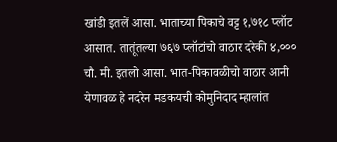खांडी इतलें आसा. भाताच्या पिकाचे वट्ट १,७१८ प्लॉट आसात. तातूंतल्या ७६७ प्लॉटांचो वाठार दरेकी ४,००० चौ. मी. इतलो आसा. भात-पिकावळीचो वाठार आनी येणावळ हे नदरेन मडकयची कोमुनिदाद म्हालांत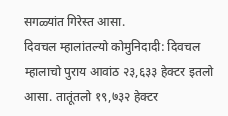सगळ्यांत गिरेस्त आसा.
दिवचल म्हालांतल्यो कोमुनिदादी: दिवचल म्हालाचो पुराय आवांठ २३,६३३ हेक्टर इतलो आसा. तातूंतलो १९,७३२ हेक्टर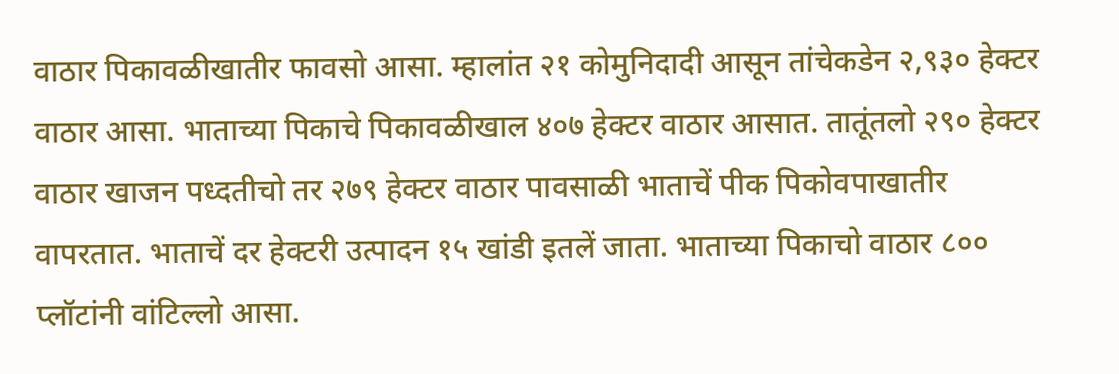वाठार पिकावळीखातीर फावसो आसा. म्हालांत २१ कोमुनिदादी आसून तांचेकडेन २,९३० हेक्टर वाठार आसा. भाताच्या पिकाचे पिकावळीखाल ४०७ हेक्टर वाठार आसात. तातूंतलो २९० हेक्टर वाठार खाजन पध्दतीचो तर २७९ हेक्टर वाठार पावसाळी भाताचें पीक पिकोवपाखातीर वापरतात. भाताचें दर हेक्टरी उत्पादन १५ खांडी इतलें जाता. भाताच्या पिकाचो वाठार ८०० प्लॉटांनी वांटिल्लो आसा.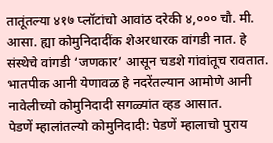तातूंतल्या ४१७ प्लॉटांचो आवांठ दरेकी ४,००० चौ. मी. आसा. ह्या कोमुनिदादींक शेअरधारक वांगडी नात. हे संस्थेचे वांगडी ‘जणकार’ आसून चडशे गांवांतूच रावतात. भातपीक आनी येणावळ हे नदरेंतल्यान आमोणे आनी नावेलीच्यो कोमुनिदादी सगळ्यांत व्हड आसात.
पेडणें म्हालांतल्यो कोमुनिदादी: पेडणें म्हालाचो पुराय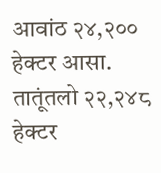आवांठ २४,२०० हेक्टर आसा. तातूंतलो २२,२४८ हेक्टर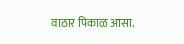वाठार पिकाळ आसा.